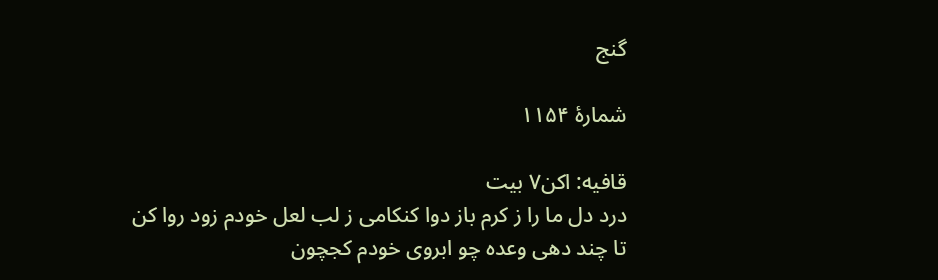گنج

شمارهٔ ۱۱۵۴

قافیه: اکن۷ بیت
درد دل ما را ز کرم باز دوا کنکامی ز لب لعل خودم زود روا کن
تا چند دهی وعده چو ابروی خودم کجچون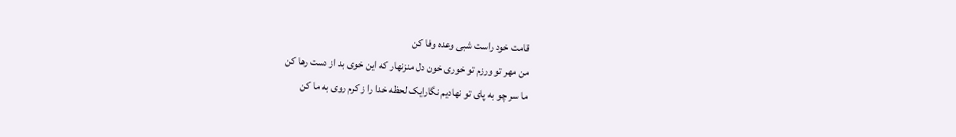قامت خود راست شبی وعده وفا کن
من مهر تو ورزم تو خوری خون دل منزنهار که این خوی بد از دست رها کن
ما سر چو به پای تو نهادیم نگارایک لحظه خدا را ز کرم روی به ما کن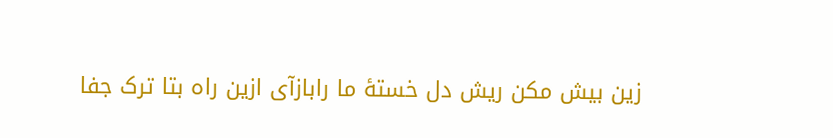زین بیش مکن ریش دل خستهٔ ما رابازآی ازین راه بتا ترک جفا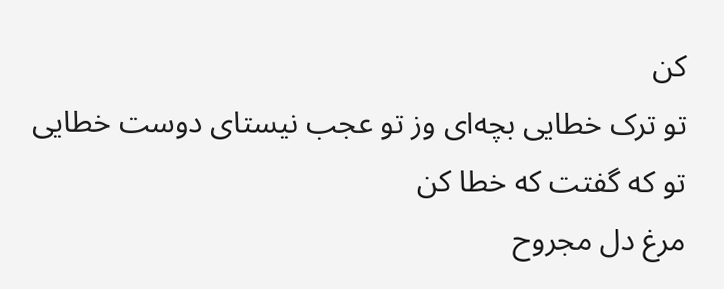کن
تو ترک خطایی بچه‌ای وز تو عجب نیستای دوست خطایی تو که گفتت که خطا کن
مرغ دل مجروح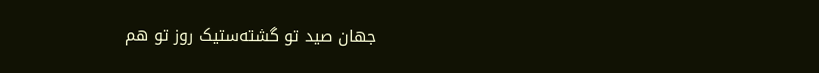جهان صید تو گشته‌ستیک روز تو هم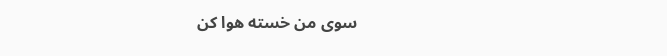سوی من خسته هوا کن